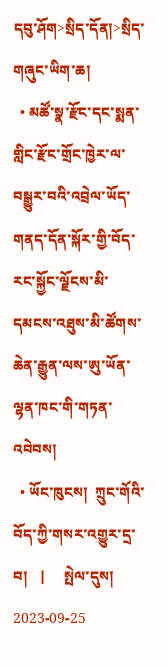དབུ་ཤོག>སྲིད་དོན།>སྲིད་གཞུང་ཡིག་ཆ།
  • མཚོ་སྣ་རྫོང་དང་སྨན་གླིང་རྫོང་གྲོང་ཁྱེར་ལ་བསྒྱུར་བའི་འབྲེལ་ཡོད་གནད་དོན་སྐོར་གྱི་བོད་རང་སྐྱོང་ལྗོངས་མི་དམངས་འཐུས་མི་ཚོགས་ཆེན་རྒྱུན་ལས་ཨུ་ཡོན་ལྷན་ཁང་གི་གཏན་འབེབས།
  • ཡོང་ཁུངས།  ཀྲུང་གོའི་བོད་ཀྱི་གསར་འགྱུར་དྲ་བ།   |     སྤེལ་དུས།  2023-09-25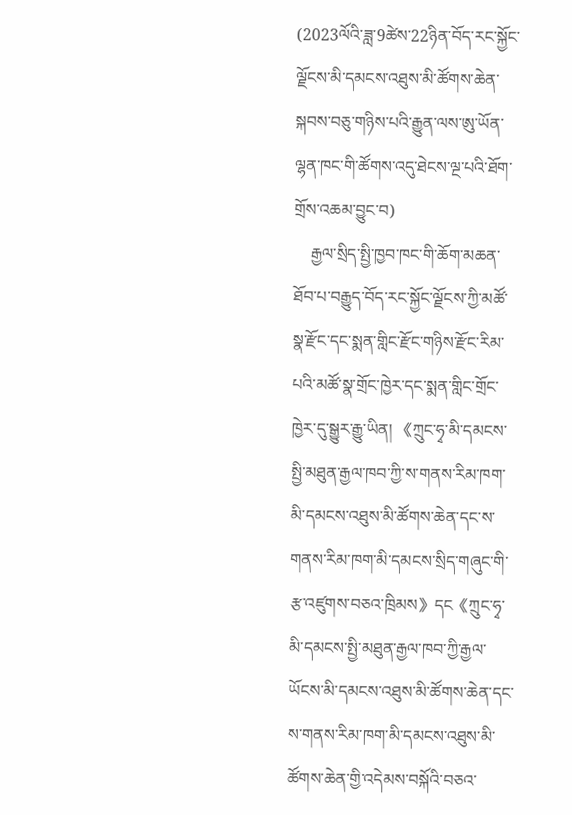(2023ལོའི་ཟླ་9ཚེས་22ཉིན་བོད་རང་སྐྱོང་ལྗོངས་མི་དམངས་འཐུས་མི་ཚོགས་ཆེན་སྐབས་བཅུ་གཉིས་པའི་རྒྱུན་ལས་ཨུ་ཡོན་ལྷན་ཁང་གི་ཚོགས་འདུ་ཐེངས་ལྔ་པའི་ཐོག་གྲོས་འཆམ་བྱུང་བ)
    རྒྱལ་སྲིད་སྤྱི་ཁྱབ་ཁང་གི་ཆོག་མཆན་ཐོབ་པ་བརྒྱུད་བོད་རང་སྐྱོང་ལྗོངས་ཀྱི་མཚོ་སྣ་རྫོང་དང་སྨན་གླིང་རྫོང་གཉིས་རྫོང་རིམ་པའི་མཚོ་སྣ་གྲོང་ཁྱེར་དང་སྨན་གླིང་གྲོང་ཁྱེར་དུ་སྒྱུར་རྒྱུ་ཡིན། 《ཀྲུང་ཧྭ་མི་དམངས་སྤྱི་མཐུན་རྒྱལ་ཁབ་ཀྱི་ས་གནས་རིམ་ཁག་མི་དམངས་འཐུས་མི་ཚོགས་ཆེན་དང་ས་གནས་རིམ་ཁག་མི་དམངས་སྲིད་གཞུང་གི་རྩ་འཛུགས་བཅའ་ཁྲིམས》དང《ཀྲུང་ཧྭ་མི་དམངས་སྤྱི་མཐུན་རྒྱལ་ཁབ་ཀྱི་རྒྱལ་ཡོངས་མི་དམངས་འཐུས་མི་ཚོགས་ཆེན་དང་ས་གནས་རིམ་ཁག་མི་དམངས་འཐུས་མི་ཚོགས་ཆེན་གྱི་འདེམས་བསྐོའི་བཅའ་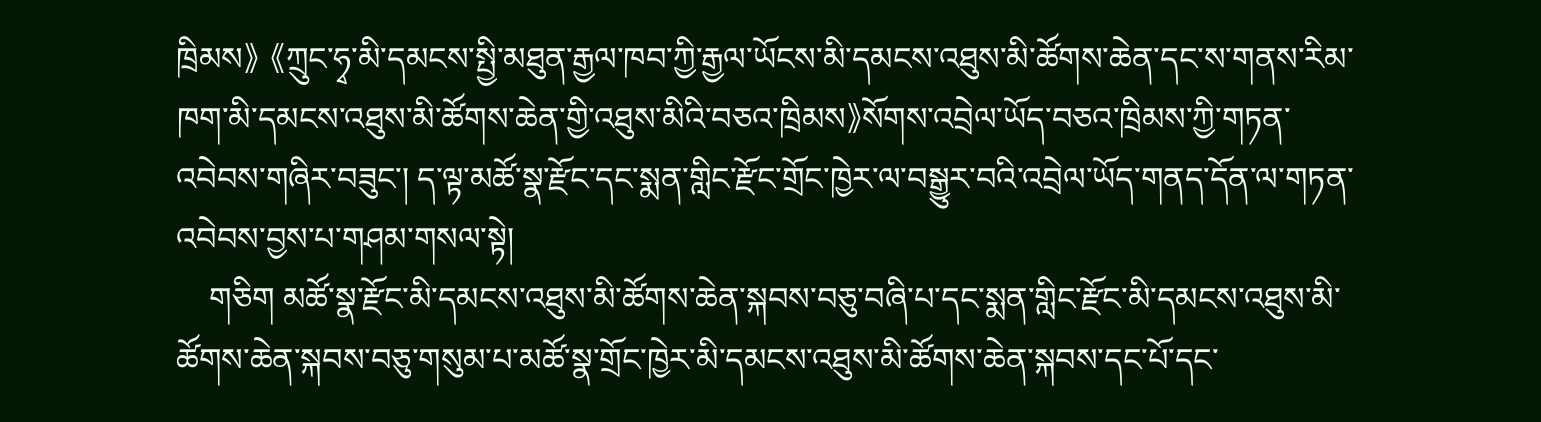ཁྲིམས》 《ཀྲུང་ཧྭ་མི་དམངས་སྤྱི་མཐུན་རྒྱལ་ཁབ་ཀྱི་རྒྱལ་ཡོངས་མི་དམངས་འཐུས་མི་ཚོགས་ཆེན་དང་ས་གནས་རིམ་ཁག་མི་དམངས་འཐུས་མི་ཚོགས་ཆེན་གྱི་འཐུས་མིའི་བཅའ་ཁྲིམས》སོགས་འབྲེལ་ཡོད་བཅའ་ཁྲིམས་ཀྱི་གཏན་འབེབས་གཞིར་བཟུང་། ད་ལྟ་མཚོ་སྣ་རྫོང་དང་སྨན་གླིང་རྫོང་གྲོང་ཁྱེར་ལ་བསྒྱུར་བའི་འབྲེལ་ཡོད་གནད་དོན་ལ་གཏན་འབེབས་བྱས་པ་གཤམ་གསལ་སྟེ།
    གཅིག མཚོ་སྣ་རྫོང་མི་དམངས་འཐུས་མི་ཚོགས་ཆེན་སྐབས་བཅུ་བཞི་པ་དང་སྨན་གླིང་རྫོང་མི་དམངས་འཐུས་མི་ཚོགས་ཆེན་སྐབས་བཅུ་གསུམ་པ་མཚོ་སྣ་གྲོང་ཁྱེར་མི་དམངས་འཐུས་མི་ཚོགས་ཆེན་སྐབས་དང་པོ་དང་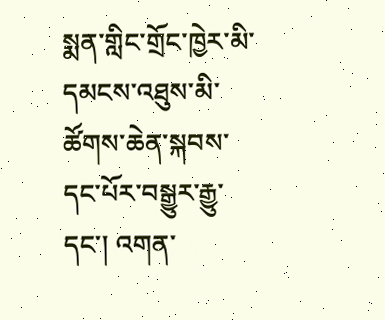སྨན་གླིང་གྲོང་ཁྱེར་མི་དམངས་འཐུས་མི་ཚོགས་ཆེན་སྐབས་དང་པོར་བསྒྱུར་རྒྱུ་དང་། འགན་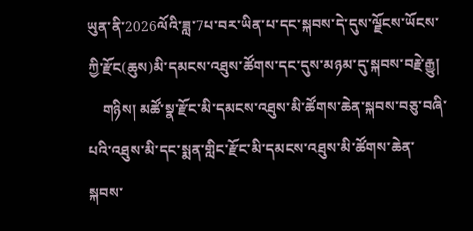ཡུན་ནི་2026ལོའི་ཟླ་7པ་བར་ཡིན་པ་དང་སྐབས་དེ་དུས་ལྗོངས་ཡོངས་ཀྱི་རྫོང(ཆུས)མི་དམངས་འཐུས་ཚོགས་དང་དུས་མཉམ་དུ་སྐབས་བརྗེ་རྒྱུ།
    གཉིས། མཚོ་སྣ་རྫོང་མི་དམངས་འཐུས་མི་ཚོགས་ཆེན་སྐབས་བཅུ་བཞི་པའི་འཐུས་མི་དང་སྨན་གླིང་རྫོང་མི་དམངས་འཐུས་མི་ཚོགས་ཆེན་སྐབས་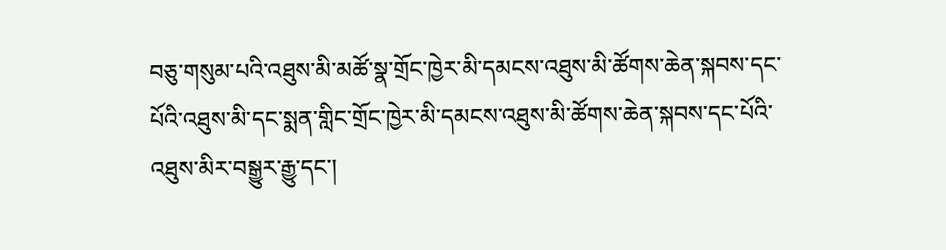བཅུ་གསུམ་པའི་འཐུས་མི་མཚོ་སྣ་གྲོང་ཁྱེར་མི་དམངས་འཐུས་མི་ཚོགས་ཆེན་སྐབས་དང་པོའི་འཐུས་མི་དང་སྨན་གླིང་གྲོང་ཁྱེར་མི་དམངས་འཐུས་མི་ཚོགས་ཆེན་སྐབས་དང་པོའི་འཐུས་མིར་བསྒྱུར་རྒྱུ་དང་།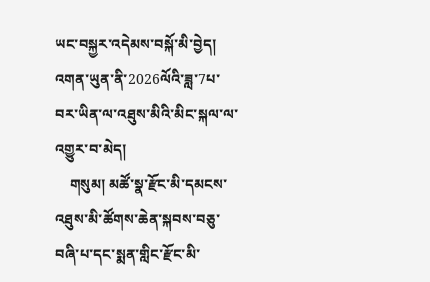ཡང་བསྐྱར་འདེམས་བསྐོ་མི་བྱེད། འགན་ཡུན་ནི་2026ལོའི་ཟླ་7པ་བར་ཡིན་ལ་འཐུས་མིའི་མིང་སྐལ་ལ་འགྱུར་བ་མེད།
    གསུམ། མཚོ་སྣ་རྫོང་མི་དམངས་འཐུས་མི་ཚོགས་ཆེན་སྐབས་བཅུ་བཞི་པ་དང་སྨན་གླིང་རྫོང་མི་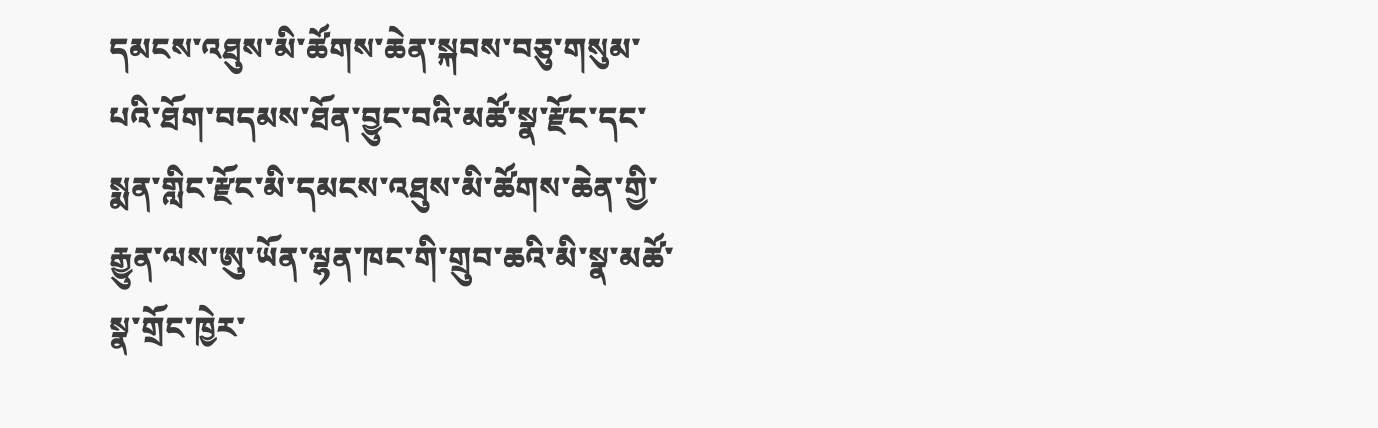དམངས་འཐུས་མི་ཚོགས་ཆེན་སྐབས་བཅུ་གསུམ་པའི་ཐོག་བདམས་ཐོན་བྱུང་བའི་མཚོ་སྣ་རྫོང་དང་སྨན་གླིང་རྫོང་མི་དམངས་འཐུས་མི་ཚོགས་ཆེན་གྱི་རྒྱུན་ལས་ཨུ་ཡོན་ལྷན་ཁང་གི་གྲུབ་ཆའི་མི་སྣ་མཚོ་སྣ་གྲོང་ཁྱེར་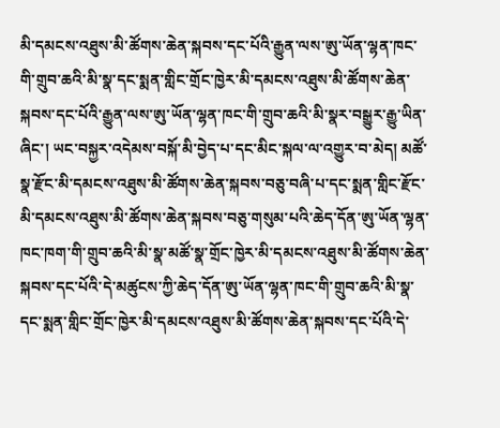མི་དམངས་འཐུས་མི་ཚོགས་ཆེན་སྐབས་དང་པོའི་རྒྱུན་ལས་ཨུ་ཡོན་ལྷན་ཁང་གི་གྲུབ་ཆའི་མི་སྣ་དང་སྨན་གླིང་གྲོང་ཁྱེར་མི་དམངས་འཐུས་མི་ཚོགས་ཆེན་སྐབས་དང་པོའི་རྒྱུན་ལས་ཨུ་ཡོན་ལྷན་ཁང་གི་གྲུབ་ཆའི་མི་སྣར་བསྒྱུར་རྒྱུ་ཡིན་ཞིང་། ཡང་བསྐྱར་འདེམས་བསྐོ་མི་བྱེད་པ་དང་མིང་སྐལ་ལ་འགྱུར་བ་མེད། མཚོ་སྣ་རྫོང་མི་དམངས་འཐུས་མི་ཚོགས་ཆེན་སྐབས་བཅུ་བཞི་པ་དང་སྨན་གླིང་རྫོང་མི་དམངས་འཐུས་མི་ཚོགས་ཆེན་སྐབས་བཅུ་གསུམ་པའི་ཆེད་དོན་ཨུ་ཡོན་ལྷན་ཁང་ཁག་གི་གྲུབ་ཆའི་མི་སྣ་མཚོ་སྣ་གྲོང་ཁྱེར་མི་དམངས་འཐུས་མི་ཚོགས་ཆེན་སྐབས་དང་པོའི་དེ་མཚུངས་ཀྱི་ཆེད་དོན་ཨུ་ཡོན་ལྷན་ཁང་གི་གྲུབ་ཆའི་མི་སྣ་དང་སྨན་གླིང་གྲོང་ཁྱེར་མི་དམངས་འཐུས་མི་ཚོགས་ཆེན་སྐབས་དང་པོའི་དེ་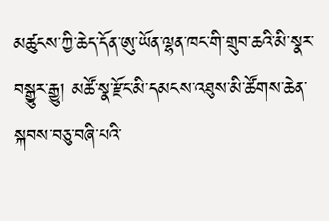མཚུངས་ཀྱི་ཆེད་དོན་ཨུ་ཡོན་ལྷན་ཁང་གི་གྲུབ་ཆའི་མི་སྣར་བསྒྱུར་རྒྱུ། མཚོ་སྣ་རྫོང་མི་དམངས་འཐུས་མི་ཚོགས་ཆེན་སྐབས་བཅུ་བཞི་པའི་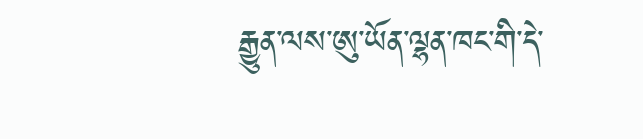རྒྱུན་ལས་ཨུ་ཡོན་ལྷན་ཁང་གི་དེ་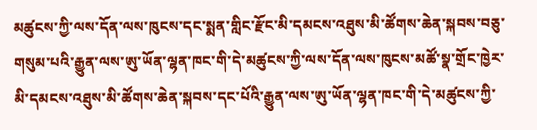མཚུངས་ཀྱི་ལས་དོན་ལས་ཁུངས་དང་སྨན་གླིང་རྫོང་མི་དམངས་འཐུས་མི་ཚོགས་ཆེན་སྐབས་བཅུ་གསུམ་པའི་རྒྱུན་ལས་ཨུ་ཡོན་ལྷན་ཁང་གི་དེ་མཚུངས་ཀྱི་ལས་དོན་ལས་ཁུངས་མཚོ་སྣ་གྲོང་ཁྱེར་མི་དམངས་འཐུས་མི་ཚོགས་ཆེན་སྐབས་དང་པོའི་རྒྱུན་ལས་ཨུ་ཡོན་ལྷན་ཁང་གི་དེ་མཚུངས་ཀྱི་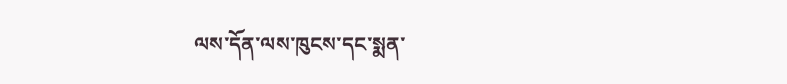ལས་དོན་ལས་ཁུངས་དང་སྨན་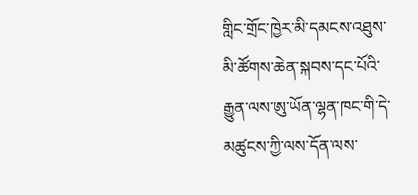གླིང་གྲོང་ཁྱེར་མི་དམངས་འཐུས་མི་ཚོགས་ཆེན་སྐབས་དང་པོའི་རྒྱུན་ལས་ཨུ་ཡོན་ལྷན་ཁང་གི་དེ་མཚུངས་ཀྱི་ལས་དོན་ལས་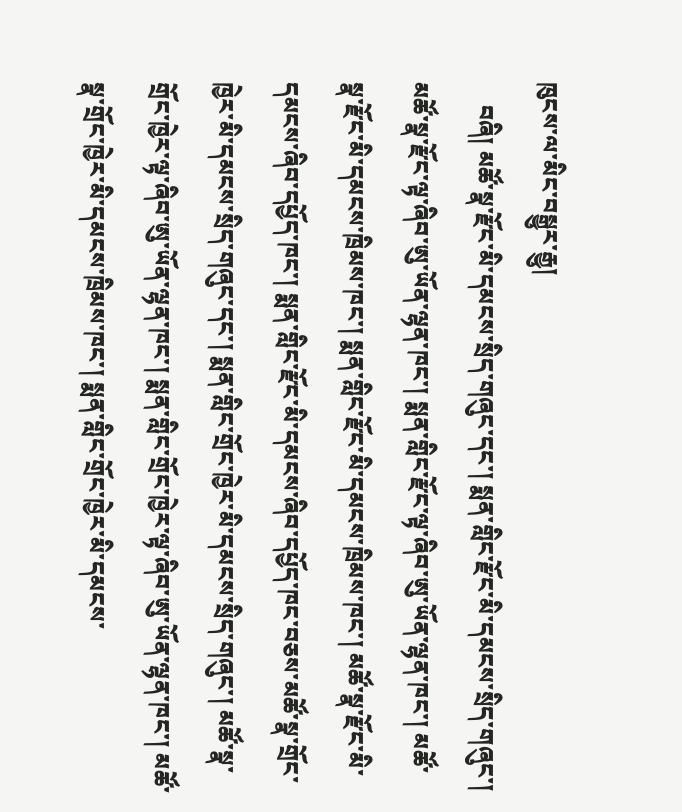ཁུངས་ལ་མིང་བསྒྱུར་རྒྱུ།
    བཞི། མཚོ་སྣ་རྫོང་མི་དམངས་སྲིད་གཞུང་དང་། སྨན་གླིང་རྫོང་མི་དམངས་སྲིད་གཞུང་། མཚོ་སྣ་རྫོང་ལྟ་ཞིབ་ཨུ་ཡོན་ལྷན་ཁང་། སྨན་གླིང་རྫོང་ལྟ་ཞིབ་ཨུ་ཡོན་ལྷན་ཁང་། མཚོ་སྣ་རྫོང་མི་དམངས་ཁྲིམས་ཁང་། སྨན་གླིང་རྫོང་མི་དམངས་ཁྲིམས་ཁང་། མཚོ་སྣ་རྫོང་མི་དམངས་ཞིབ་དཔྱོད་ཁང་། སྨན་གླིང་རྫོང་མི་དམངས་ཞིབ་དཔྱོད་ཁང་བཅས་མཚོ་སྣ་གྲོང་ཁྱེར་མི་དམངས་སྲིད་གཞུང་དང་། སྨན་གླིང་གྲོང་ཁྱེར་མི་དམངས་སྲིད་གཞུང་། མཚོ་སྣ་གྲོང་ཁྱེར་ལྟ་ཞིབ་ཨུ་ཡོན་ལྷན་ཁང་། སྨན་གླིང་གྲོང་ཁྱེར་ལྟ་ཞིབ་ཨུ་ཡོན་ལྷན་ཁང་། མཚོ་སྣ་གྲོང་ཁྱེར་མི་དམངས་ཁྲིམས་ཁང་། སྨན་གླིང་གྲོང་ཁྱེར་མི་དམངས་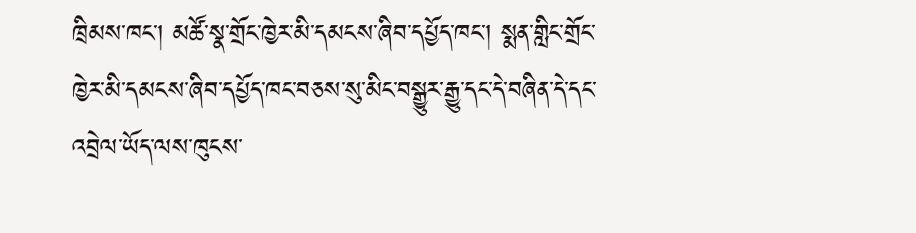ཁྲིམས་ཁང་། མཚོ་སྣ་གྲོང་ཁྱེར་མི་དམངས་ཞིབ་དཔྱོད་ཁང་། སྨན་གླིང་གྲོང་ཁྱེར་མི་དམངས་ཞིབ་དཔྱོད་ཁང་བཅས་སུ་མིང་བསྒྱུར་རྒྱུ་དང་དེ་བཞིན་དེ་དང་འབྲེལ་ཡོད་ལས་ཁུངས་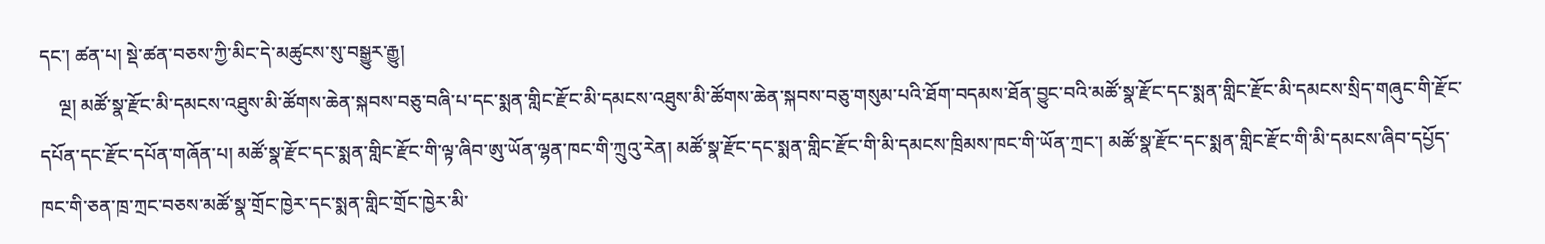དང་། ཚན་པ། སྡེ་ཚན་བཅས་ཀྱི་མིང་དེ་མཚུངས་སུ་བསྒྱུར་རྒྱུ།
    ལྔ། མཚོ་སྣ་རྫོང་མི་དམངས་འཐུས་མི་ཚོགས་ཆེན་སྐབས་བཅུ་བཞི་པ་དང་སྨན་གླིང་རྫོང་མི་དམངས་འཐུས་མི་ཚོགས་ཆེན་སྐབས་བཅུ་གསུམ་པའི་ཐོག་བདམས་ཐོན་བྱུང་བའི་མཚོ་སྣ་རྫོང་དང་སྨན་གླིང་རྫོང་མི་དམངས་སྲིད་གཞུང་གི་རྫོང་དཔོན་དང་རྫོང་དཔོན་གཞོན་པ། མཚོ་སྣ་རྫོང་དང་སྨན་གླིང་རྫོང་གི་ལྟ་ཞིབ་ཨུ་ཡོན་ལྷན་ཁང་གི་ཀྲུའུ་རེན། མཚོ་སྣ་རྫོང་དང་སྨན་གླིང་རྫོང་གི་མི་དམངས་ཁྲིམས་ཁང་གི་ཡོན་ཀྲང་། མཚོ་སྣ་རྫོང་དང་སྨན་གླིང་རྫོང་གི་མི་དམངས་ཞིབ་དཔྱོད་ཁང་གི་ཅན་ཁྲ་ཀྲང་བཅས་མཚོ་སྣ་གྲོང་ཁྱེར་དང་སྨན་གླིང་གྲོང་ཁྱེར་མི་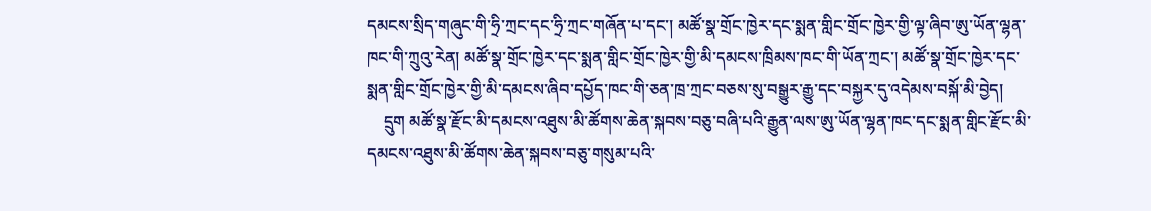དམངས་སྲིད་གཞུང་གི་ཧྲི་ཀྲང་དང་ཧྲི་ཀྲང་གཞོན་པ་དང་། མཚོ་སྣ་གྲོང་ཁྱེར་དང་སྨན་གླིང་གྲོང་ཁྱེར་གྱི་ལྟ་ཞིབ་ཨུ་ཡོན་ལྷན་ཁང་གི་ཀྲུའུ་རེན། མཚོ་སྣ་གྲོང་ཁྱེར་དང་སྨན་གླིང་གྲོང་ཁྱེར་གྱི་མི་དམངས་ཁྲིམས་ཁང་གི་ཡོན་ཀྲང་། མཚོ་སྣ་གྲོང་ཁྱེར་དང་སྨན་གླིང་གྲོང་ཁྱེར་གྱི་མི་དམངས་ཞིབ་དཔྱོད་ཁང་གི་ཅན་ཁྲ་ཀྲང་བཅས་སུ་བསྒྱུར་རྒྱུ་དང་བསྐྱར་དུ་འདེམས་བསྐོ་མི་བྱེད།
    དྲུག མཚོ་སྣ་རྫོང་མི་དམངས་འཐུས་མི་ཚོགས་ཆེན་སྐབས་བཅུ་བཞི་པའི་རྒྱུན་ལས་ཨུ་ཡོན་ལྷན་ཁང་དང་སྨན་གླིང་རྫོང་མི་དམངས་འཐུས་མི་ཚོགས་ཆེན་སྐབས་བཅུ་གསུམ་པའི་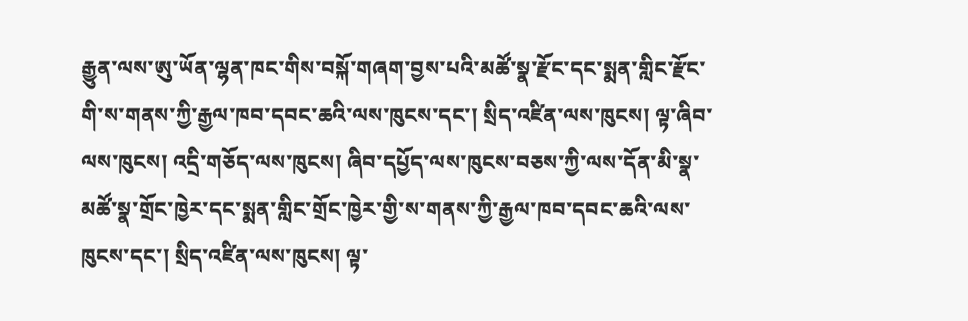རྒྱུན་ལས་ཨུ་ཡོན་ལྷན་ཁང་གིས་བསྐོ་གཞག་བྱས་པའི་མཚོ་སྣ་རྫོང་དང་སྨན་གླིང་རྫོང་གི་ས་གནས་ཀྱི་རྒྱལ་ཁབ་དབང་ཆའི་ལས་ཁུངས་དང་། སྲིད་འཛིན་ལས་ཁུངས། ལྟ་ཞིབ་ལས་ཁུངས། འདྲི་གཅོད་ལས་ཁུངས། ཞིབ་དཔྱོད་ལས་ཁུངས་བཅས་ཀྱི་ལས་དོན་མི་སྣ་མཚོ་སྣ་གྲོང་ཁྱེར་དང་སྨན་གླིང་གྲོང་ཁྱེར་གྱི་ས་གནས་ཀྱི་རྒྱལ་ཁབ་དབང་ཆའི་ལས་ཁུངས་དང་། སྲིད་འཛིན་ལས་ཁུངས། ལྟ་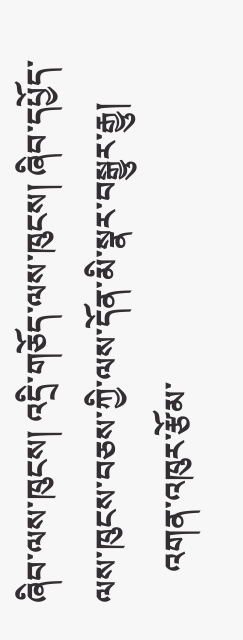ཞིབ་ལས་ཁུངས། འདྲི་གཅོད་ལས་ཁུངས། ཞིབ་དཔྱོད་ལས་ཁུངས་བཅས་ཀྱི་ལས་དོན་མི་སྣར་བསྒྱུར་རྒྱུ།
    འགན་འཁུར་རྩོམ་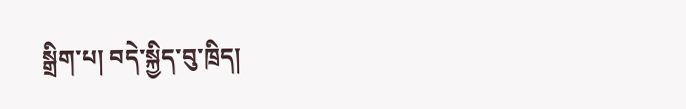སྒྲིག་པ། བདེ་སྐྱིད་བུ་ཁྲིད།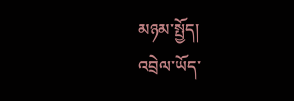མཉམ་སྤྱོད།
འབྲེལ་ཡོད་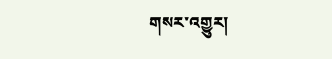གསར་འགྱུར།